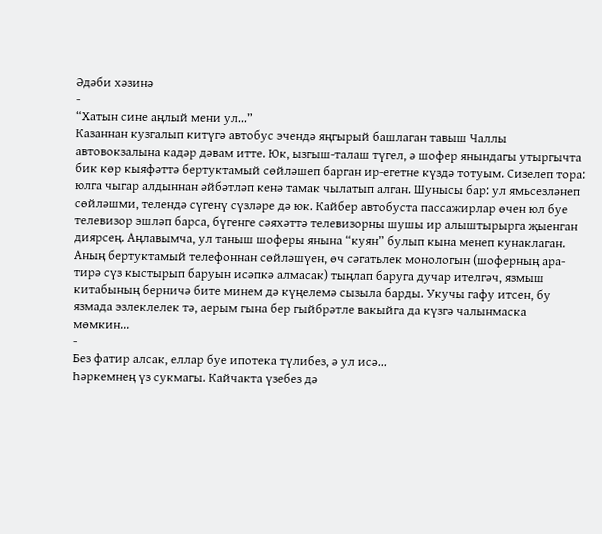Әдәби хәзинә
-
“Хатын сине аңлый мени ул...”
Казаннан кузгалып китүгә автобус эчендә яңгырый башлаган тавыш Чаллы автовокзалына кадәр дәвам итте. Юк, ызгыш-талаш түгел, ә шофер янындагы утыргычта бик көр кыяфәттә бертуктамый сөйләшеп барган ир-егетне күздә тотуым. Сизелеп тора: юлга чыгар алдыннан әйбәтләп кенә тамак чылатып алган. Шунысы бар: ул ямьсезләнеп сөйләшми, телендә сүгенү сүзләре дә юк. Кайбер автобуста пассажирлар өчен юл буе телевизор эшләп барса, бүгенге сәяхәттә телевизорны шушы ир алыштырырга җыенган диярсең. Аңлавымча, ул таныш шоферы янына “куян” булып кына менеп кунаклаган. Аның бертуктамый телефоннан сөйләшүен, өч сәгатьлек монологын (шоферның ара-тирә сүз кыстырып баруын исәпкә алмасак) тыңлап баруга дучар ителгәч, язмыш китабының берничә бите минем дә күңелемә сызыла барды. Укучы гафу итсен, бу язмада эзлеклелек тә, аерым гына бер гыйбрәтле вакыйга да күзгә чалынмаска мөмкин...
-
Без фатир алсак, еллар буе ипотека түлибез, ә ул исә...
Һәркемнең үз сукмагы. Кайчакта үзебез дә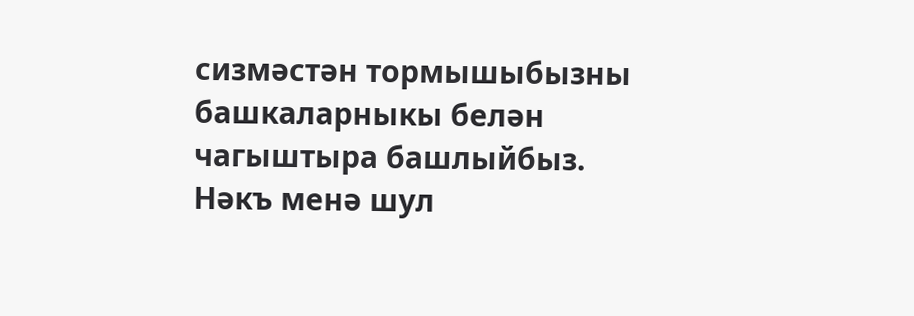сизмәстән тормышыбызны башкаларныкы белән чагыштыра башлыйбыз. Нәкъ менә шул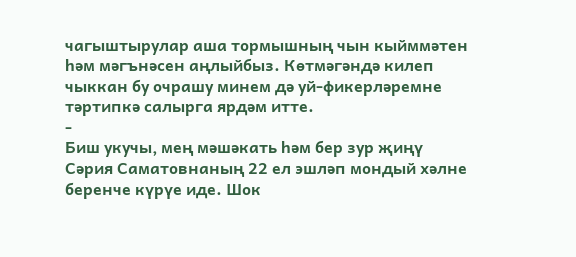чагыштырулар аша тормышның чын кыйммәтен һәм мәгънәсен аңлыйбыз. Көтмәгәндә килеп чыккан бу очрашу минем дә уй-фикерләремне тәртипкә салырга ярдәм итте.
-
Биш укучы, мең мәшәкать һәм бер зур җиңү
Сәрия Саматовнаның 22 ел эшләп мондый хәлне беренче күрүе иде. Шок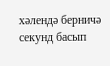хәлендә берничә секунд басып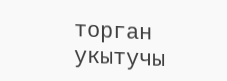торган укытучы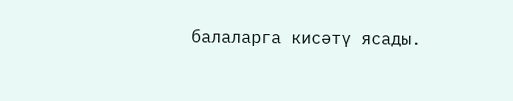балаларга кисәтү ясады.